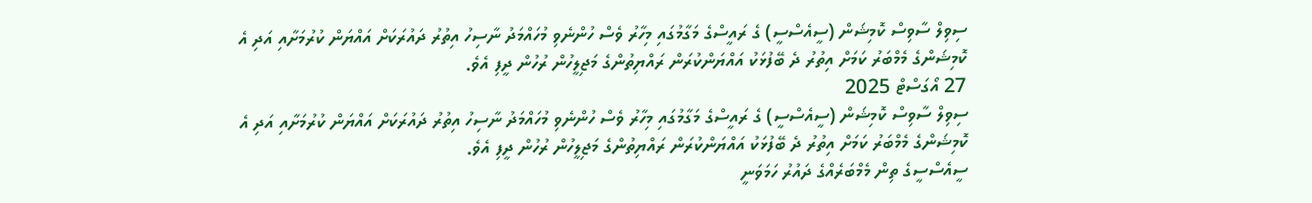ސިވިލް ސާވިސް ކޮމިޝަން (ސީއެސްސީ) ގެ ރައީސްގެ މަގާމުގައި މިހާރު ވެސް ހުންނެވި މުހައްމަދު ނާސިހު އިތުރު ދައުރަކަށް އައްޔަން ކުރުމަށާއި އަދި އެ ކޮމިޝަންގެ މެމްބަރު ކަމަށް އިތުރު ދެ ބޭފުޅަކު އައްޔަންކުރަން ރައްޔިތުންގެ މަޖިލީހުން ރުހުން ދީފި އެވެ.
27 އޯގަސްޓް 2025
ސިވިލް ސާވިސް ކޮމިޝަން (ސީއެސްސީ) ގެ ރައީސްގެ މަގާމުގައި މިހާރު ވެސް ހުންނެވި މުހައްމަދު ނާސިހު އިތުރު ދައުރަކަށް އައްޔަން ކުރުމަށާއި އަދި އެ ކޮމިޝަންގެ މެމްބަރު ކަމަށް އިތުރު ދެ ބޭފުޅަކު އައްޔަންކުރަން ރައްޔިތުންގެ މަޖިލީހުން ރުހުން ދީފި އެވެ.
ސީއެސްސީގެ ތިން މެމްބަރެއްގެ ދައުރު ހަމަވަނީ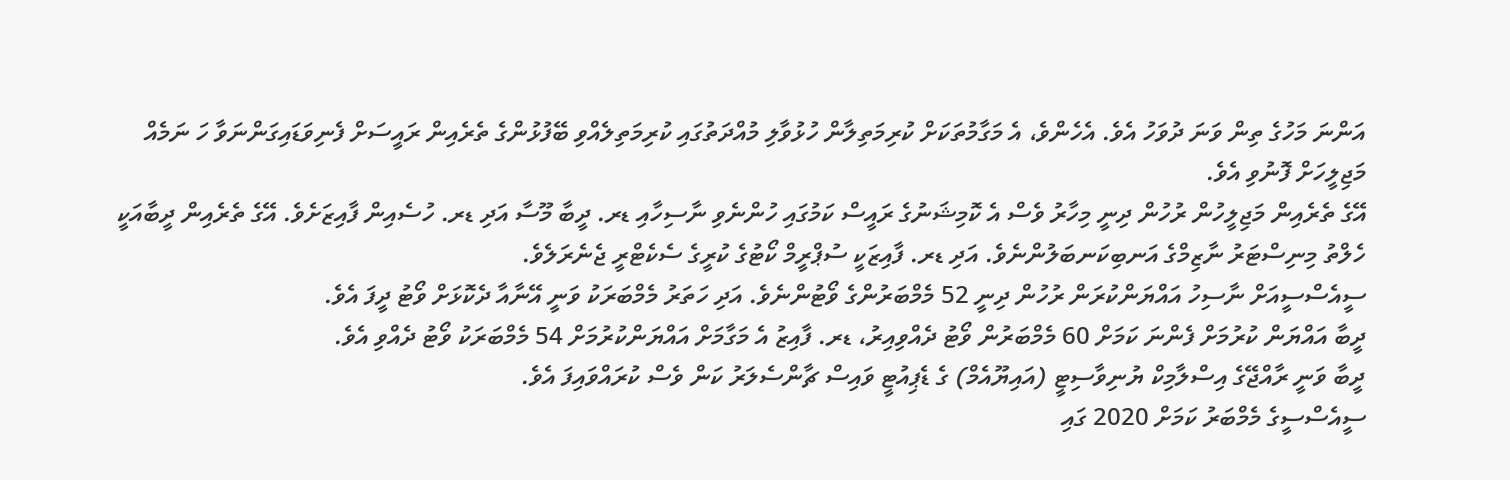އަންނަ މަހުގެ ތިން ވަނަ ދުވަހު އެވެ. އެހެންވެ، އެ މަގާމުތަކަށް ކުރިމަތިލާން ހުޅުވާލި މުއްދަތުގައި ކުރިމަތިލެއްވި ބޭފުޅުންގެ ތެރެއިން ރައީސަށް ފެނިވަޑައިގަންނަވާ ހަ ނަމެއް މަޖިލީހަށް ފޮނުވި އެވެ.
އޭގެ ތެރެއިން މަޖިލީހުން ރުހުން ދިނީ މިހާރު ވެސް އެ ކޮމިޝަނުގެ ރައީސް ކަމުގައި ހުންނެވި ނާސިހާއި ޑރ. ދީބާ މޫސާ އަދި ޑރ. ހުސެއިން ފާއިޒަށެވެ. އޭގެ ތެރެއިން ދީބާއަކީ ހެލްތު މިނިސްޓަރު ނާޒިމްގެ އަނބިކަނބަލުންނެވެ. އަދި ޑރ. ފާއިޒަކީ ސުޕްރީމް ކޯޓުގެ ކުރީގެ ސެކެޓްރީ ޖެނެރަލެވެ.
ސީއެސްސީއަށް ނާސިހު އައްޔަންކުރަން ރުހުން ދިނީ 52 މެމްބަރުންގެ ވޯޓުންނެވެ. އަދި ހަތަރު މެމްބަރަކު ވަނީ އޭނާއާ ދެކޮޅަށް ވޯޓު ދީފަ އެވެ.
ދީބާ އައްޔަން ކުރުމަށް ފެންނަ ކަމަށް 60 މެމްބަރުން ވޯޓު ދެއްވިއިރު، ޑރ. ފާއިޒު އެ މަގާމަށް އައްޔަންކުރުމަށް 54 މެމްބަރަކު ވޯޓު ދެއްވި އެވެ.
ދީބާ ވަނީ ރާއްޖޭގެ އިސްލާމިކް ޔުނިވާސިޓީ (އައިޔޫއެމް) ގެ ޑެޕިއުޓީ ވައިސް ޗާންސެލަރު ކަން ވެސް ކުރައްވައިފަ އެވެ.
ސީއެސްސީގެ މެމްބަރު ކަމަށް 2020 ގައި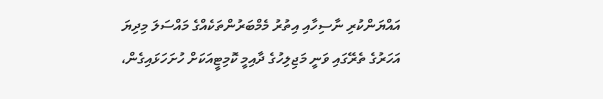އައްޔަންކުރި ނާސިހާއި އިތުރު މެމްބަރުންތަކެއްގެ މައްސަލަ މިދިޔަ އަހަރުގެ ތެރޭގައި ވަނީ މަޖިލިހުގެ ދާއިމީ ކޮމިޓީއަކަށް ހުށަހަޅައިގެން،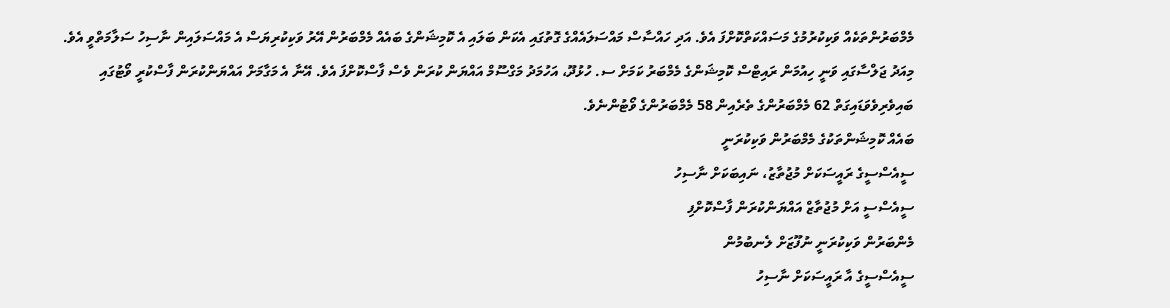މެމްބަރުންތަކެއް ވަކިކުރުމުގެ މަސައްކަތްކޮށްފަ އެވެ. އަދި ހައްސާސް މައްސަލައެއްގެ ގޮތުގައި އެކަން ބަލައި އެ ކޮމިޝަންގެ ބައެއް މެމްބަރުން އޭރު ވަކިކުރިޔަސް އެ މައްސަލައިން ނާސިހު ސަލާމަތްވީ އެވެ.
މިއަދު ޖަލްސާގައި ވަނީ ހިއުމަން ރައިޓްސް ކޮމިޝަންގެ މެމްބަރު ކަމަށް ސ. ހުޅުދޫ، އަހުމަދު މަގްސޫމް އައްޔަން ކުރަން ވެސް ފާސްކޮށްފަ އެވެ. އޭނާ އެ މަގާމަށް އައްޔަންކުރަން ފާސްކުރީ ވޯޓުގައި ބައިވެރިވެވަޑައިގަތް 62 މެމްބަރުންގެ ތެރެއިން 58 މެމްބަރުންގެ ވޯޓުންނެވެ.
ބައެއް ކޮމިޝަންތަކުގެ މެމްބަރުން ވަކިކުރަނީ
ސީއެސްސީގެ ރައީސަކަށް މުޖުތާޒު، ނައިބަކަށް ނާސިހު
ސީއެސްސީ އަށް މުޖުތާޒް އައްޔަންކުރަން ފާސްކޮށްފި
މެންބަރުން ވަކިކުރަނީ ނުފޫޒަށް ލެނބުމުން
ސީއެސްސީގެ އާ ރައީސަކަށް ނާސިހު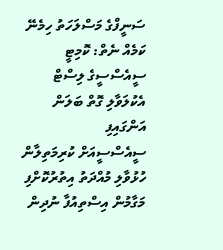ސަނީފްގެ މަސްލަހަތު ހިމެނޭ ކަމެއް ނެތް: ކޮމިޓީ
ސީއެސްސީގެ ލިސްޓް އެކުލަވާލި ގޮތް ބަލަން އަންގައިފި
ސީއެސްސީއަށް ކުރިމަތިލާން ހުޅުވާލި މުއްދަތު އިތުރުކޮށްފި
މަގާމުން އިސްތިއުފާ ނުދިން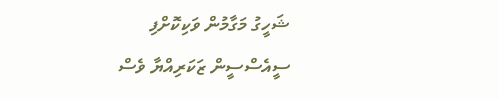ޝަހީގު މަގާމުން ވަކިކޮށްފި
ސީއެސްސީން ޒަކަރިއްޔާ ވެސް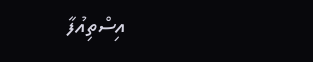އިސްތިއުފާ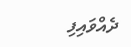ދެއްވައިފި